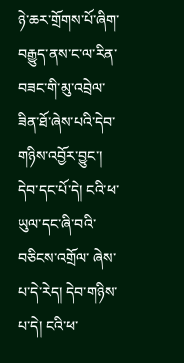ཉེ་ཆར་གྲོགས་པོ་ཞིག་བརྒྱུད་ནས་ང་ལ་རིན་བཟང་གི་མུ་འབྲེལ་ཟིན་ཐོ་ཞེས་པའི་དེབ་གཉིས་འབྱོར་བྱུང་། དེབ་དང་པོ་དེ། ངའི་ཕ་ཡུལ་དང་ཞི་བའི་བཅིངས་འགྲོལ་ ཞེས་པ་དེ་རེད། དེབ་གཉིས་པ་དེ། ངའི་ཕ་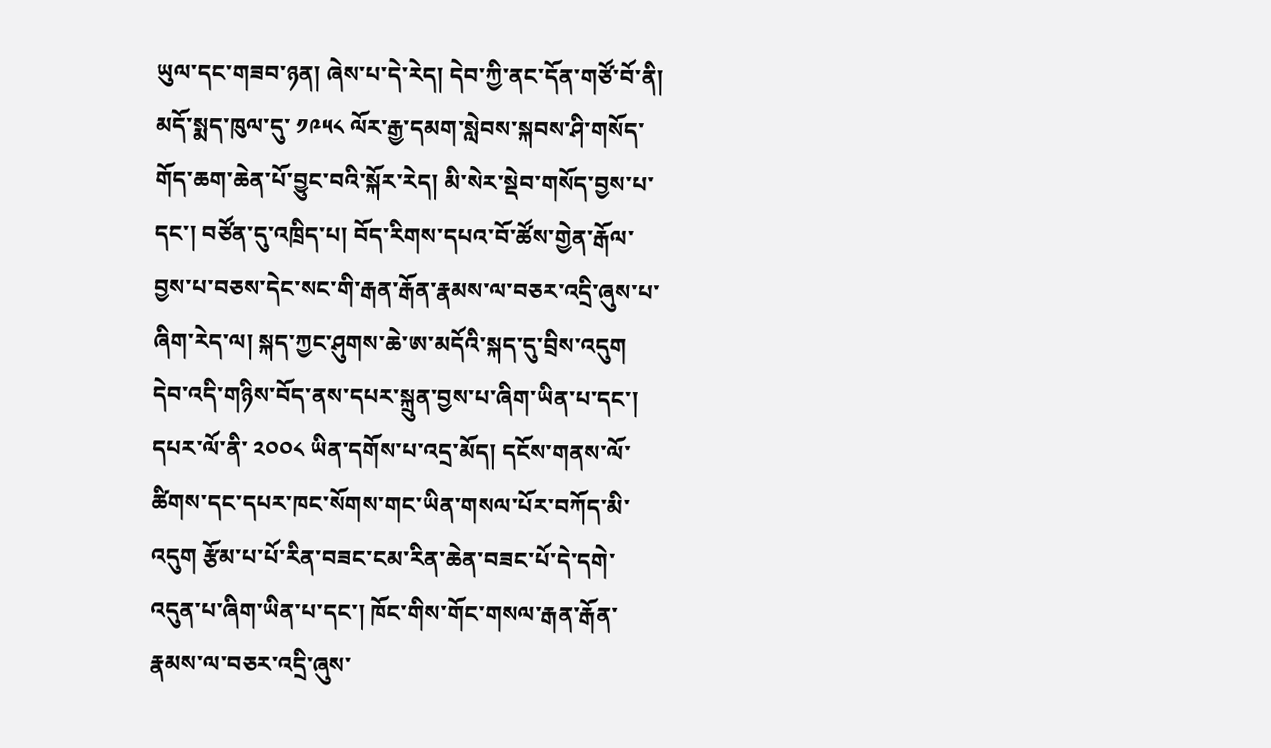ཡུལ་དང་གཟབ་ཉན། ཞེས་པ་དེ་རེད། དེབ་ཀྱི་ནང་དོན་གཙོ་བོ་ནི། མདོ་སྨད་ཁུལ་དུ་ ༡༩༥༨ ལོར་རྒྱ་དམག་སླེབས་སྐབས་ཤི་གསོད་གོད་ཆག་ཆེན་པོ་བྱུང་བའི་སྐོར་རེད། མི་སེར་སྡེབ་གསོད་བྱས་པ་དང་། བཙོན་དུ་འཁྲིད་པ། བོད་རིགས་དཔའ་བོ་ཚོས་གྱེན་རྒོལ་བྱས་པ་བཅས་དེང་སང་གི་རྒན་རྒོན་རྣམས་ལ་བཅར་འདྲི་ཞུས་པ་ཞིག་རེད་ལ། སྐད་ཀྱང་ཤུགས་ཆེ་ཨ་མདོའི་སྐད་དུ་བྲིས་འདུག དེབ་འདི་གཉིས་བོད་ནས་དཔར་སྐྲུན་བྱས་པ་ཞིག་ཡིན་པ་དང་། དཔར་ལོ་ནི་ ༢༠༠༨ ཡིན་དགོས་པ་འདྲ་མོད། དངོས་གནས་ལོ་ཚིགས་དང་དཔར་ཁང་སོགས་གང་ཡིན་གསལ་པོར་བཀོད་མི་འདུག རྩོམ་པ་པོ་རིན་བཟང་ངམ་རིན་ཆེན་བཟང་པོ་དེ་དགེ་འདུན་པ་ཞིག་ཡིན་པ་དང་། ཁོང་གིས་གོང་གསལ་རྒན་རྒོན་རྣམས་ལ་བཅར་འདྲི་ཞུས་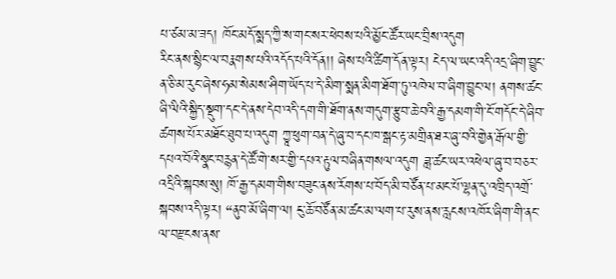པ་ཙམ་མ་ཟད། ཁོང་མདོ་སྨད་ཀྱི་ས་གང་སར་ཕེབས་པའི་མྱོང་ཚོར་ཡང་བྲིས་འདུག
རིང་ནས་སྙིང་ལ་བརྣགས་པའི་འདོད་པའི་དོན།། ཞེས་པའི་ཚིག་དོན་ལྟར། ངེད་ལ་ཡང་འདི་འདྲ་ཞིག་བྱུང་ན་ཅི་མ་རུང་ཞེས་ཧམ་སེམས་ཤིག་ཡོད་པ་དེ་མིག་སྨན་མིག་ཐོག་ཏུ་འཁེལ་བ་ཞིག་བྱུང་ལ། ནགས་ཚང་ཞི་ལིའི་སྐྱིད་སྡུག་དང་དེ་ནས་དེབ་འདི་དག་གི་ཐོག་ནས་གདུག་རྩུབ་ཆེ་བའི་རྒྱ་དམག་གི་ངོ་གདོང་དེ་ཞིབ་ཚགས་པོར་མཐོང་ཐུབ་པ་འདུག ཀྱཱ་ཕུག་བན་དེ་ཞུ་བ་དང་ཁ་སྒང་རྟ་མགྲིན་ཐར་ཞུ་བའི་གྱེན་རྒོལ་གྱི་དཔའ་བོའི་སྣང་བརྙན་དེ་ཚོ་གེ་སར་གྱི་དཔའ་རྟུལ་བཞིན་གསལ་འདུག ཟླ་ཚང་ཡར་འཕེལ་ཞུ་བ་བཅར་འདྲིའི་སྐབས་སུ། ཁོ་རྒྱ་དམག་གིས་བཟུང་ནས་རོགས་པ་བོད་མི་བཙོན་པ་མང་པོ་ལྷན་དུ་འཁྲིད་འགྲོ་སྐབས་འདི་ལྟར། “ནུབ་མོ་ཞིག་ལ། ངུ་ཆོ་བཙོན་མ་ཚང་མ་ལག་པ་རུས་ནས་རླངས་འཁོར་ཞིག་གི་ནང་ལ་བརྫངས་ནས་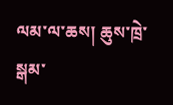ལམ་ལ་ཆས། ཆུས་ཁྲེ་སྒམ་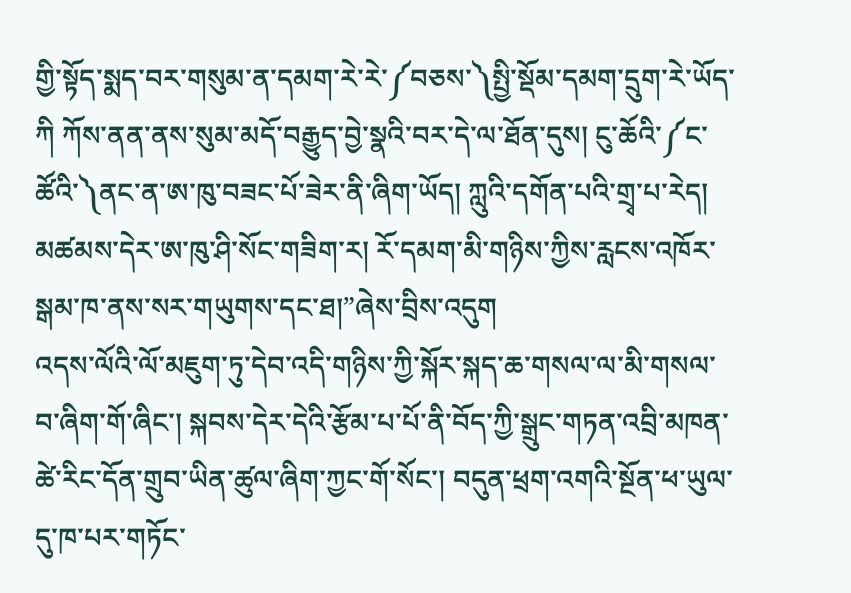གྱི་སྟོད་སྨད་བར་གསུམ་ན་དམག་རེ་རེ་༼བཅས་༽སྤྱི་སྡོམ་དམག་དྲུག་རེ་ཡོད་ཀི ཀོས་ནན་ནས་སུམ་མདོ་བརྒྱུད་བྱེ་སྣའི་བར་དེ་ལ་ཐོན་དུས། ངུ་ཆོའི་༼ང་ཚོའི་༽ནང་ན་ཨ་ཁུ་བཟང་པོ་ཟེར་ནི་ཞིག་ཡོད། ཀླུའི་དགོན་པའི་གྲྭ་པ་རེད། མཚམས་དེར་ཨ་ཁུ་ཤི་སོང་གཟིག་ར། རོ་དམག་མི་གཉིས་ཀྱིས་རླངས་འཁོར་སྒམ་ཁ་ནས་སར་གཡུགས་དང་ཐ།”ཞེས་བྲིས་འདུག
འདས་ལོའི་ལོ་མཇུག་ཏུ་དེབ་འདི་གཉིས་ཀྱི་སྐོར་སྐད་ཆ་གསལ་ལ་མི་གསལ་བ་ཞིག་གོ་ཞིང་། སྐབས་དེར་དེའི་རྩོམ་པ་པོ་ནི་བོད་ཀྱི་སྒྲུང་གཏན་འབྲི་མཁན་ཚེ་རིང་དོན་གྲུབ་ཡིན་ཚུལ་ཞིག་ཀྱང་གོ་སོང་། བདུན་ཕྲག་འགའི་སྔོན་ཕ་ཡུལ་དུ་ཁ་པར་གཏོང་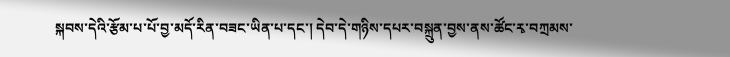སྐབས་དེའི་རྩོམ་པ་པོ་བྱ་མདོ་རིན་བཟང་ཡིན་པ་དང་། དེབ་དེ་གཉིས་དཔར་བསྐྲུན་བྱས་ནས་ཚོང་རྭ་བཀྲམས་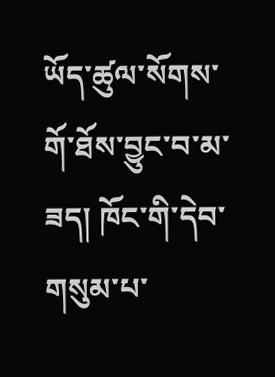ཡོད་ཚུལ་སོགས་གོ་ཐོས་བྱུང་བ་མ་ཟད། ཁོང་གི་དེབ་གསུམ་པ་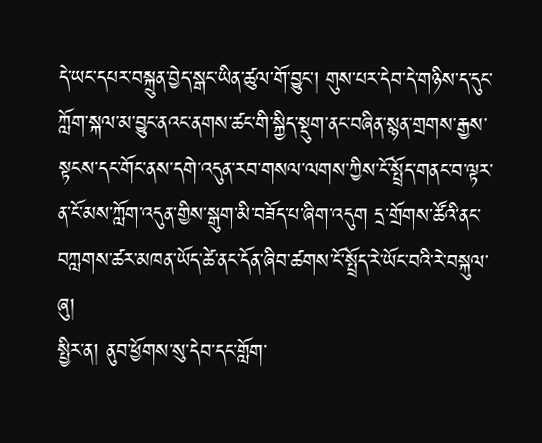དེ་ཡང་དཔར་བསྐྲུན་བྱེད་སྒང་ཡིན་ཚུལ་གོ་བྱུང་། གུས་པར་དེབ་དེ་གཉིས་ད་དུང་ཀློག་སྐལ་མ་བྱུང་ནའང་ནགས་ཚང་གི་སྐྱིད་སྡུག་ནང་བཞིན་སྙན་གྲགས་རྒྱས་སྟངས་དང་གོང་ནས་དགེ་འདུན་རབ་གསལ་ལགས་ཀྱིས་ངོ་སྤྲོད་གནང་བ་ལྟར་ན་ངོ་མས་ཀློག་འདུན་གྱིས་སྒུག་མི་བཟོད་པ་ཞིག་འདུག དྲ་གྲོགས་ཚོའི་ནང་བཀླགས་ཚར་མཁན་ཡོད་ཚེ་ནང་དོན་ཞིབ་ཚགས་ངོ་སྤྲོད་རེ་ཡོང་བའི་རེ་བསྐུལ་ཞུ།
སྤྱིར་ན། ནུབ་ཕྱོགས་སུ་དེབ་དང་གློག་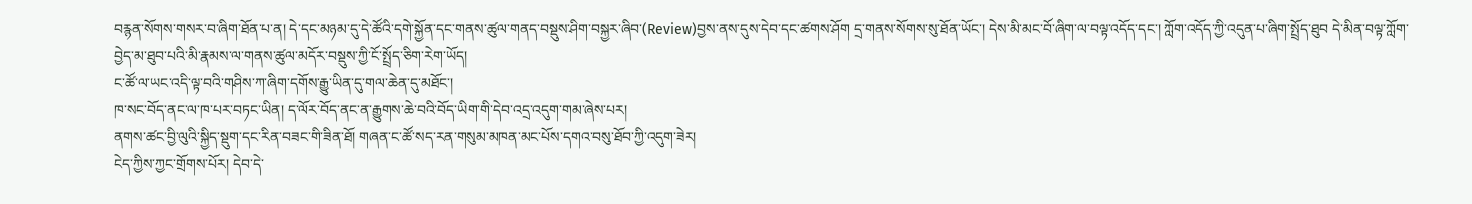བརྙན་སོགས་གསར་བ་ཞིག་ཐོན་པ་ན། དེ་དང་མཉམ་དུ་དེ་ཚོའི་དགེ་སྐྱོན་དང་གནས་ཚུལ་གནད་བསྡུས་ཤིག་བསྐྱར་ཞིབ་(Review)བྱས་ནས་དུས་དེབ་དང་ཚགས་ཤོག དྲ་གནས་སོགས་སུ་ཐོན་ཡོང་། དེས་མི་མང་བོ་ཞིག་ལ་བལྟ་འདོད་དང་། ཀློག་འདོད་ཀྱི་འདུན་པ་ཞིག་སྤྲོད་ཐུབ དེ་མིན་བལྟ་ཀློག་བྱེད་མ་ཐུབ་པའི་མི་རྣམས་ལ་གནས་ཚུལ་མདོར་བསྡུས་ཀྱི་ངོ་སྤྲོད་ཅིག་རེག་ཡོད།
ང་ཚོ་ལ་ཡང་འདི་ལྟ་བའི་གཤིས་ཀ་ཞིག་དགོས་རྒྱུ་ཡིན་དུ་གལ་ཆེན་དུ་མཐོང་།
ཁ་སང་བོད་ནང་ལ་ཁ་པར་བཏང་ཡིན། ད་ལོར་བོད་ནང་ན་རྒྱུགས་ཆེ་བའི་བོད་ཡིག་གི་དེབ་འདྲ་འདུག་གམ་ཞེས་པར།
ནགས་ཚང་བྱི་ལུའི་སྐྱིད་སྡུག་དང་རིན་བཟང་གི་ཟིན་ཐོ། གཞན་ང་ཚོ་སད་རན་གསུམ་མཁན་མང་པོས་དགའ་བསུ་ཐོབ་ཀྱི་འདུག་ཟེར།
ངེད་ཀྱིས་ཀྱང་གྲོགས་པོར། དེབ་དེ་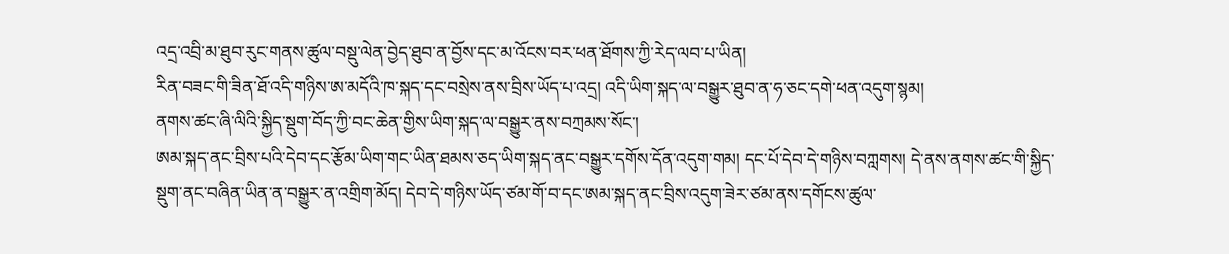འདྲ་འབྲི་མ་ཐུབ་རུང་གནས་ཚུལ་བསྡུ་ལེན་བྱེད་ཐུབ་ན་བྱོས་དང་མ་འོངས་བར་ཕན་ཐོགས་ཀྱི་རེད་ལབ་པ་ཡིན།
རིན་བཟང་གི་ཟིན་ཐོ་འདི་གཉིས་ཨ་མདོའི་ཁ་སྐད་དང་བསྲེས་ནས་བྲིས་ཡོད་པ་འདྲ། འདི་ཡིག་སྐད་ལ་བསྒྱུར་ཐུབ་ན་ཧ་ཅང་དགེ་ཕན་འདུག་སྙམ།
ནགས་ཚང་ཞི་ལིའི་སྐྱིད་སྡུག་བོད་ཀྱི་བང་ཆེན་གྱིས་ཡིག་སྐད་ལ་བསྒྱུར་ནས་བཀྲམས་སོང་།
ཨམ་སྐད་ནང་བྲིས་པའི་དེབ་དང་རྩོམ་ཡིག་གང་ཡིན་ཐམས་ཅད་ཡིག་སྐད་ནང་བསྒྱུར་དགོས་དོན་འདུག་གམ། དང་པོ་དེབ་དེ་གཉིས་བཀླགས། དེ་ནས་ནགས་ཚང་གི་སྐྱིད་སྡུག་ནང་བཞིན་ཡིན་ན་བསྒྱུར་ན་འགྲིག་མོད། དེབ་དེ་གཉིས་ཡོད་ཙམ་གོ་བ་དང་ཨམ་སྐད་ནང་བྲིས་འདུག་ཟེར་ཙམ་ནས་དགོངས་ཚུལ་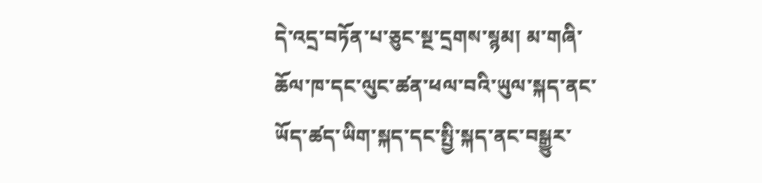དེ་འདྲ་བཏོན་པ་ཅུང་སྔ་དྲགས་སྙམ། མ་གཞི་ཆོལ་ཁ་དང་ལུང་ཚན་ཕལ་བའི་ཡུལ་སྐད་ནང་ཡོད་ཚད་ཡིག་སྐད་དང་སྤྱི་སྐད་ནང་བསྒྱུར་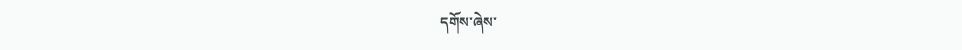དགོས་ཞེས་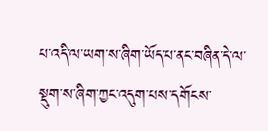པ་འདི་ལ་ཡག་ས་ཞིག་ཡོད་པ་ནང་བཞིན་དེ་ལ་སྡུག་ས་ཞིག་ཀྱང་འདུག་པས་དགོངས་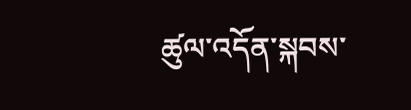ཚུལ་འདོན་སྐབས་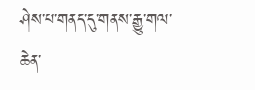ཤེས་པ་གནད་དུ་གནས་རྒྱུ་གལ་ཆེན་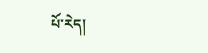པོ་རེད།